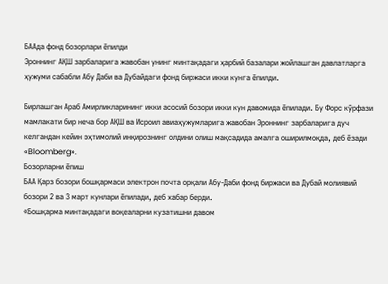БААда фонд бозорлари ёпилди
Эроннинг АҚШ зарбаларига жавобан унинг минтақадаги ҳарбий базалари жойлашган давлатларга ҳужуми сабабли Абу Даби ва Дубайдаги фонд биржаси икки кунга ёпилди.

Бирлашган Араб Амирликларининг икки асосий бозори икки кун давомида ёпилади. Бу Форс кўрфази мамлакати бир неча бор АҚШ ва Исроил авиаҳужумларига жавобан Эроннинг зарбаларига дуч келгандан кейин эҳтимолий инқирознинг олдини олиш мақсадида амалга оширилмоқда, деб ёзади «Bloomberg».
Бозорларни ёпиш
БАА Қарз бозори бошқармаси электрон почта орқали Абу-Даби фонд биржаси ва Дубай молиявий бозори 2 ва 3 март кунлари ёпилади, деб хабар берди.
«Бошқарма минтақадаги воқеаларни кузатишни давом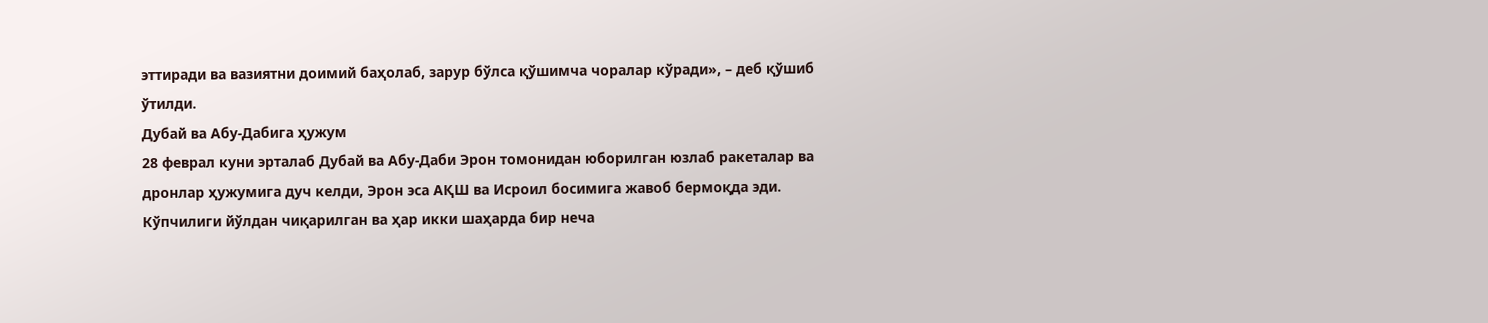эттиради ва вазиятни доимий баҳолаб, зарур бўлса қўшимча чоралар кўради», – деб қўшиб ўтилди.
Дубай ва Абу-Дабига ҳужум
28 феврал куни эрталаб Дубай ва Абу-Даби Эрон томонидан юборилган юзлаб ракеталар ва дронлар ҳужумига дуч келди, Эрон эса АҚШ ва Исроил босимига жавоб бермоқда эди. Кўпчилиги йўлдан чиқарилган ва ҳар икки шаҳарда бир неча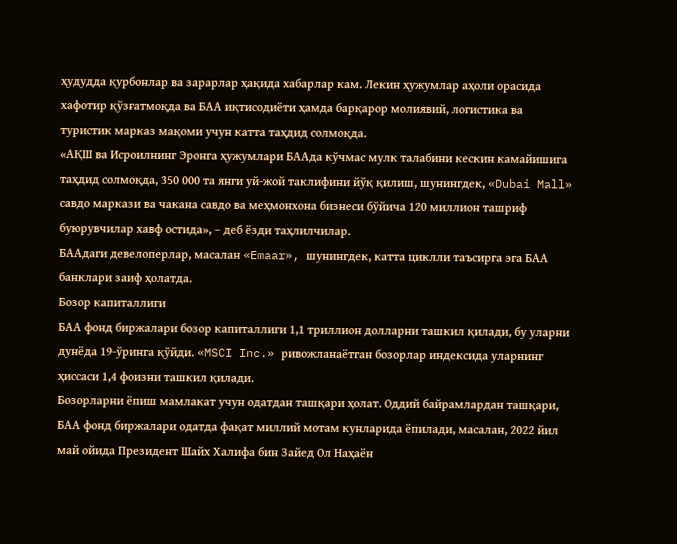ҳудудда қурбонлар ва зарарлар ҳақида хабарлар кам. Лекин ҳужумлар аҳоли орасида хафотир қўзғатмоқда ва БАА иқтисодиёти ҳамда барқарор молиявий, логистика ва туристик марказ мақоми учун катта таҳдид солмоқда.
«АҚШ ва Исроилнинг Эронга ҳужумлари БААда кўчмас мулк талабини кескин камайишига таҳдид солмоқда, 350 000 та янги уй-жой таклифини йўқ қилиш, шунингдек, «Dubai Mall» савдо маркази ва чакана савдо ва меҳмонхона бизнеси бўйича 120 миллион ташриф буюрувчилар хавф остида», – деб ёзди таҳлилчилар.
БААдаги девелоперлар, масалан «Emaar», шунингдек, катта циклли таъсирга эга БАА банклари заиф ҳолатда.
Бозор капиталлиги
БАА фонд биржалари бозор капиталлиги 1,1 триллион долларни ташкил қилади, бу уларни дунёда 19-ўринга қўйди. «MSCI Inc.» ривожланаётган бозорлар индексида уларнинг ҳиссаси 1,4 фоизни ташкил қилади.
Бозорларни ёпиш мамлакат учун одатдан ташқари ҳолат. Оддий байрамлардан ташқари, БАА фонд биржалари одатда фақат миллий мотам кунларида ёпилади, масалан, 2022 йил май ойида Президент Шайх Халифа бин Зайед Ол Наҳаён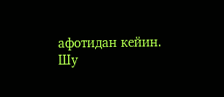афотидан кейин.
Шу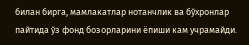билан бирга, мамлакатлар нотанчлик ва бўхронлар пайтида ўз фонд бозорларини ёпиши кам учрамайди.